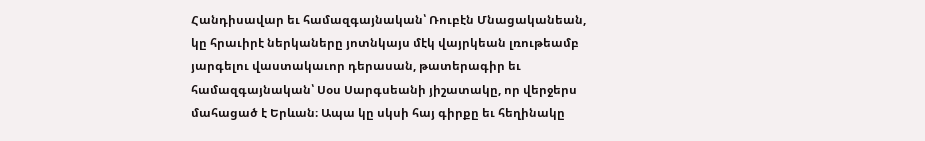Հանդիսավար եւ համազգայնական՝ Ռուբէն Մնացականեան, կը հրաւիրէ ներկաները յոտնկայս մէկ վայրկեան լռութեամբ յարգելու վաստակաւոր դերասան, թատերագիր եւ համազգայնական՝ Սօս Սարգսեանի յիշատակը, որ վերջերս մահացած է Երևան։ Ապա կը սկսի հայ գիրքը եւ հեղինակը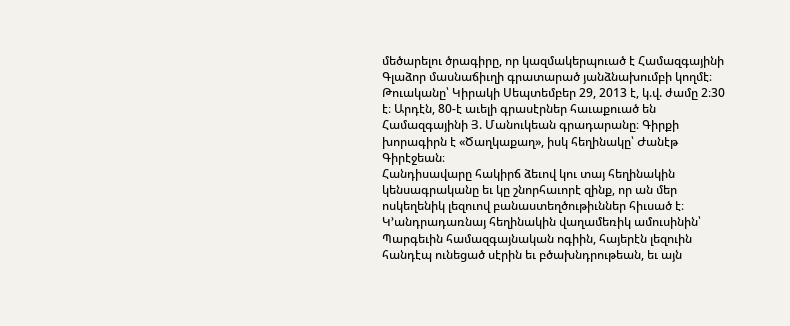մեծարելու ծրագիրը, որ կազմակերպուած է Համազգայինի Գլաձոր մասնաճիւղի գրատարած յանձնախումբի կողմէ։
Թուականը՝ Կիրակի Սեպտեմբեր 29, 2013 է, կ.վ. ժամը 2։30 է։ Արդէն, 80-է աւելի գրասէրներ հաւաքուած են Համազգայինի Յ. Մանուկեան գրադարանը։ Գիրքի խորագիրն է «Ծաղկաքաղ», իսկ հեղինակը՝ Ժանէթ Գիրէջեան։
Հանդիսավարը հակիրճ ձեւով կու տայ հեղինակին կենսագրականը եւ կը շնորհաւորէ զինք, որ ան մեր ոսկեղենիկ լեզուով բանաստեղծութիւններ հիւսած է։ Կ՚անդրադառնայ հեղինակին վաղամեռիկ ամուսինին՝ Պարգեւին համազգայնական ոգիին, հայերէն լեզուին հանդէպ ունեցած սէրին եւ բծախնդրութեան, եւ այն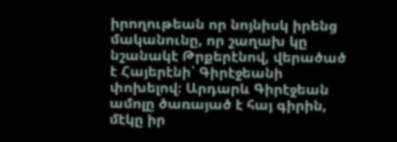իրողութեան որ նոյնիսկ իրենց մականունը, որ շաղախ կը նշանակէ Թրքերէնով, վերածած է Հայերէնի՝ Գիրէջեանի փոխելով։ Արդարև Գիրէջեան ամոլը ծառայած է հայ գիրին, մէկը իր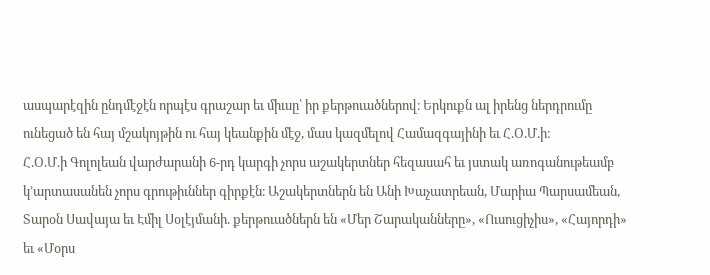ասպարէզին ընդմէջէն որպէս գրաշար եւ միւսը՝ իր քերթուածներով։ Երկուքն ալ իրենց ներդրումը ունեցած են հայ մշակոյթին ու հայ կեանքին մէջ, մաս կազմելով Համազգայինի եւ Հ.Օ.Մ.ի։
Հ.Օ.Մ.ի Գոլոլեան վարժարանի 6-րդ կարգի չորս աշակերտներ հեզասահ եւ յստակ առոգանութեամբ կ՚արտասանեն չորս գրութիւններ գիրքէն։ Աշակերտներն են Անի Խաչատրեան, Մարիա Պարսամեան, Տարօն Սավայա եւ Էմիլ Սօլէյմանի. քերթուածներն են «Մեր Շարականները», «Ուսուցիչիս», «Հայորդի» եւ «Մօրս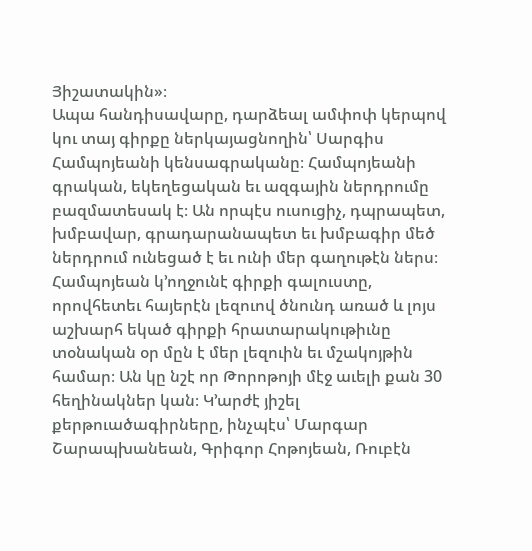Յիշատակին»։
Ապա հանդիսավարը, դարձեալ ամփոփ կերպով կու տայ գիրքը ներկայացնողին՝ Սարգիս Համպոյեանի կենսագրականը։ Համպոյեանի գրական, եկեղեցական եւ ազգային ներդրումը բազմատեսակ է։ Ան որպէս ուսուցիչ, դպրապետ, խմբավար, գրադարանապետ եւ խմբագիր մեծ ներդրում ունեցած է եւ ունի մեր գաղութէն ներս։
Համպոյեան կ՚ողջունէ գիրքի գալուստը, որովհետեւ հայերէն լեզուով ծնունդ առած և լոյս աշխարհ եկած գիրքի հրատարակութիւնը տօնական օր մըն է մեր լեզուին եւ մշակոյթին համար։ Ան կը նշէ որ Թորոթոյի մէջ աւելի քան 30 հեղինակներ կան։ Կ՚արժէ յիշել քերթուածագիրները, ինչպէս՝ Մարգար Շարապխանեան, Գրիգոր Հոթոյեան, Ռուբէն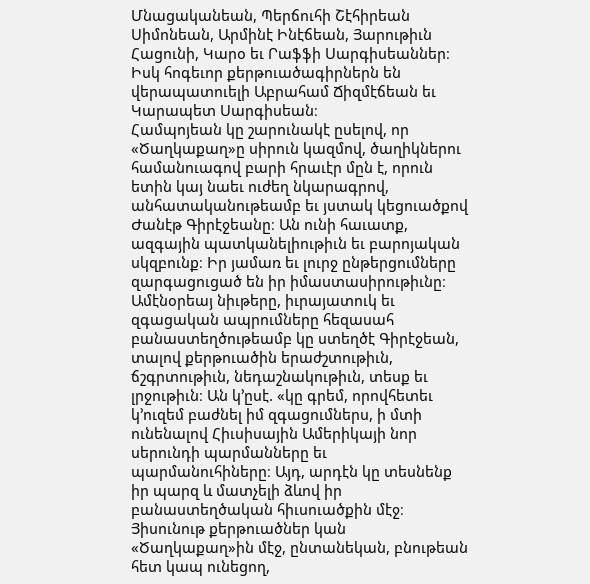Մնացականեան, Պերճուհի Շէհիրեան Սիմոնեան, Արմինէ Ինէճեան, Յարութիւն Հացունի, Կարօ եւ Րաֆֆի Սարգիսեաններ։ Իսկ հոգեւոր քերթուածագիրներն են վերապատուելի Աբրահամ Ճիզմէճեան եւ Կարապետ Սարգիսեան։
Համպոյեան կը շարունակէ ըսելով, որ «Ծաղկաքաղ»ը սիրուն կազմով, ծաղիկներու համանուագով բարի հրաւէր մըն է, որուն ետին կայ նաեւ ուժեղ նկարագրով, անհատականութեամբ եւ յստակ կեցուածքով Ժանէթ Գիրէջեանը։ Ան ունի հաւատք, ազգային պատկանելիութիւն եւ բարոյական սկզբունք։ Իր յամառ եւ լուրջ ընթերցումները զարգացուցած են իր իմաստասիրութիւնը։ Ամէնօրեայ նիւթերը, իւրայատուկ եւ զգացական ապրումները հեզասահ բանաստեղծութեամբ կը ստեղծէ Գիրէջեան, տալով քերթուածին երաժշտութիւն, ճշգրտութիւն, նեդաշնակութիւն, տեսք եւ լրջութիւն։ Ան կ՚ըսէ. «կը գրեմ, որովհետեւ կ՚ուզեմ բաժնել իմ զգացումներս, ի մտի ունենալով Հիւսիսային Ամերիկայի նոր սերունդի պարմանները եւ պարմանուհիները։ Այդ, արդէն կը տեսնենք իր պարզ և մատչելի ձևով իր բանաստեղծական հիւսուածքին մէջ։
Յիսունութ քերթուածներ կան «Ծաղկաքաղ»ին մէջ, ընտանեկան, բնութեան հետ կապ ունեցող,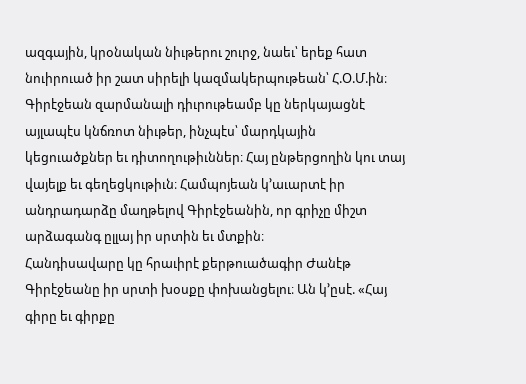ազգային, կրօնական նիւթերու շուրջ, նաեւ՝ երեք հատ նուիրուած իր շատ սիրելի կազմակերպութեան՝ Հ.Օ.Մ.ին։ Գիրէջեան զարմանալի դիւրութեամբ կը ներկայացնէ այլապէս կնճռոտ նիւթեր, ինչպէս՝ մարդկային կեցուածքներ եւ դիտողութիւններ։ Հայ ընթերցողին կու տայ վայելք եւ գեղեցկութիւն։ Համպոյեան կ՚աւարտէ իր անդրադարձը մաղթելով Գիրէջեանին, որ գրիչը միշտ արձագանգ ըլլայ իր սրտին եւ մտքին։
Հանդիսավարը կը հրաւիրէ քերթուածագիր Ժանէթ Գիրէջեանը իր սրտի խօսքը փոխանցելու։ Ան կ՚ըսէ. «Հայ գիրը եւ գիրքը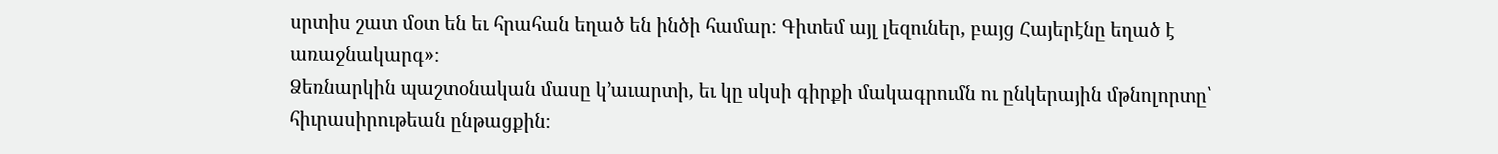սրտիս շատ մօտ են եւ հրահան եղած են ինծի համար։ Գիտեմ այլ լեզուներ, բայց Հայերէնը եղած է առաջնակարգ»։
Ձեռնարկին պաշտօնական մասը կ՚աւարտի, եւ կը սկսի գիրքի մակագրումն ու ընկերային մթնոլորտը՝ հիւրասիրութեան ընթացքին։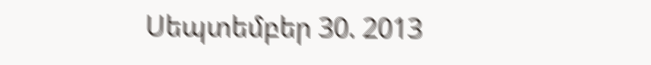Սեպտեմբեր 30. 2013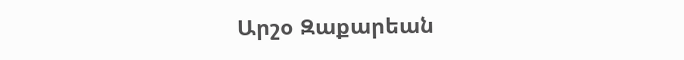Արշօ Զաքարեան